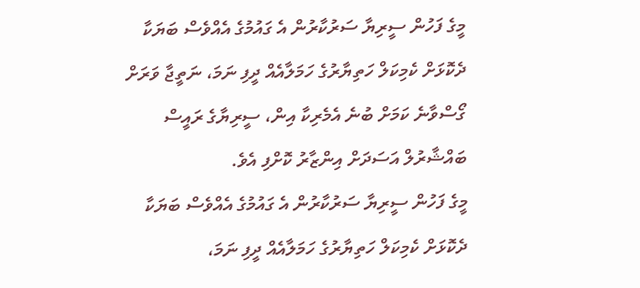މީގެ ފަހުން ސީރިޔާ ސަރުކާރުން އެ ގައުމުގެ އެއްވެސް ބަޔަކާ ދެކޮޅަށް ކެމިކަލް ހަތިޔާރުގެ ހަމަލާއެއް ދީފި ނަމަ، ނަތީޖާ ވަރަށް ގޯސްވާނެ ކަމަށް ބުނެ އެމެރިކާ އިން، ސީރިޔާގެ ރައީސް ބައްޝާރުލް އަސަދަށް އިންޒާރު ކޮށްފި އެވެ.
މީގެ ފަހުން ސީރިޔާ ސަރުކާރުން އެ ގައުމުގެ އެއްވެސް ބަޔަކާ ދެކޮޅަށް ކެމިކަލް ހަތިޔާރުގެ ހަމަލާއެއް ދީފި ނަމަ،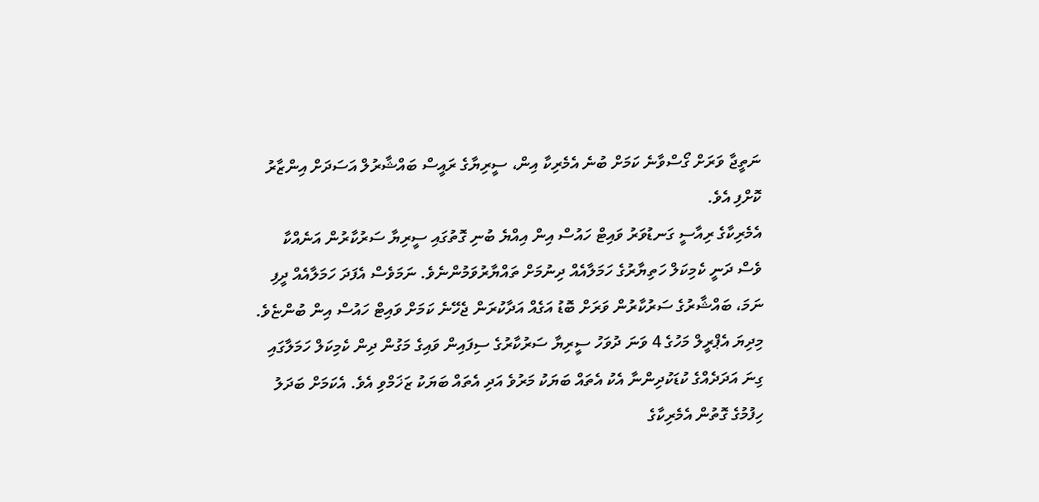ނަތީޖާ ވަރަށް ގޯސްވާނެ ކަމަށް ބުނެ އެމެރިކާ އިން، ސީރިޔާގެ ރައީސް ބައްޝާރުލް އަސަދަށް އިންޒާރު ކޮށްފި އެވެ.
އެމެރިކާގެ ރިއާސީ ގަނޑުވަރު ވައިޓް ހައުސް އިން އިއްޔެ ބުނި ގޮތުގައި ސީރިޔާ ސަރުކާރުން އަނެއްކާ ވެސް ދަނީ ކެމިކަލް ހަތިޔާރުގެ ހަމަލާއެއް ދިނުމަށް ތައްޔާރުވަމުންނެވެ. ނަމަވެސް އެފަދަ ހަމަލާއެއް ދީފި ނަމަ، ބައްޝާރުގެ ސަރުކާރުން ވަރަށް ބޮޑު އަގެއް އަދާކުރަން ޖެހޭނެ ކަމަށް ވައިޓް ހައުސް އިން ބުންޏެވެ.
މިދިޔަ އެޕްރީލް މަހުގެ 4 ވަނަ ދުވަހު ސީރިޔާ ސަރުކާރުގެ ސިފައިން ވައިގެ މަގުން ދިން ކެމިކަލް ހަމަލާގައި ގިނަ އަދަދެއްގެ ކުޑަކުދިންނާ އެކު އެތައް ބަޔަކު މަރުވެ އަދި އެތައް ބަޔަކު ޒަޚަމްވި އެވެ. އެކަމަށް ބަދަލު ހިފުމުގެ ގޮތުން އެމެރިކާގެ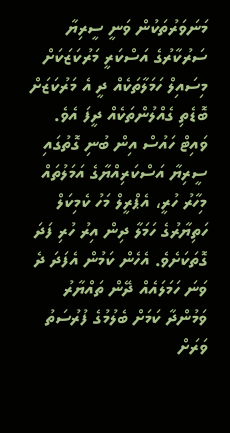މަނަވަރުތަކުން ވަނީ ސީރިޔާ ސަރުކާރުގެ އަސްކަރީ މަރުކަޒަކަށް މިސައިލް ހަމަލާތަކެއް ދީ އެ މަރުކަޒަށް ބޮޑެތި ގެއްލުންތަކެއް ދީފަ އެވެ.
ވައިޓް ހައުސް އިން ބުނި ގޮތުގައި ސީރިޔާ އަސްކަރިއްޔާގެ އަމަލުތައް މިހާރު ހުރީ، އެޕްރީލް މަހު ކެމިކަލް ހަތިޔާރުގެ ހަމަލާ ދިން އިރު ހުރި ފަދަ ގޮތަކަށެވެ. އެހެން ކަމުން އެފަދަ ދެ ވަނަ ހަމަލައެއް ދޭން ތައްޔާރު ވަމުންދާ ކަމަށް ބެލުމުގެ ފުރުސަތު ވަރަށް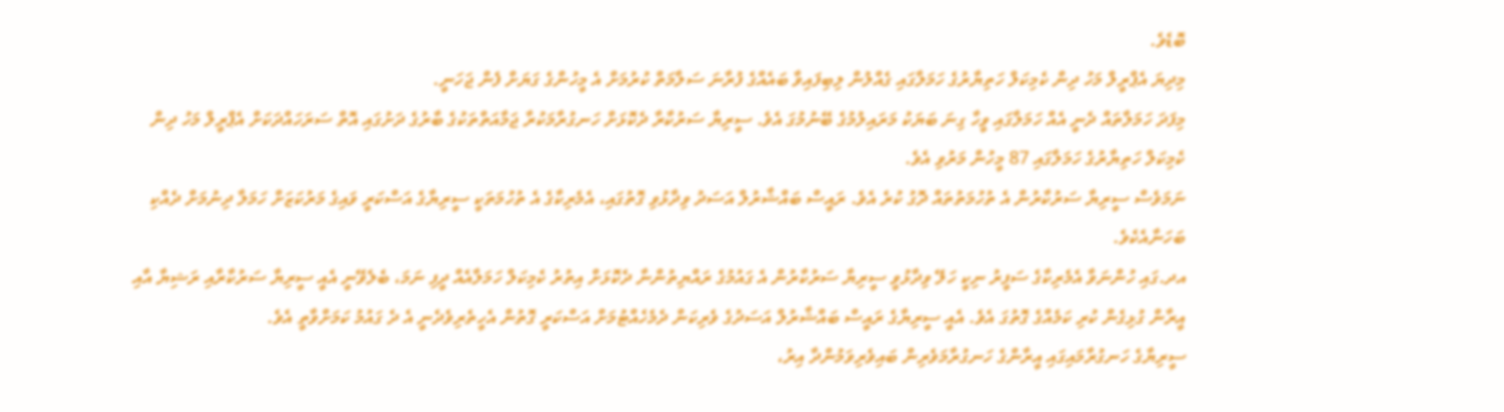ބޮޑެވެ.
މިދިޔަ އެޕްރީލް މަހު ދިން ކެމިކަލް ހަތިޔާރުގެ ހަމަލާގައި ގެއްލުން ލިބިފައިވާ ބައެއްގެ ފުރާނަ ސަލާމަތް ކުރުމަށް އެ މީހުންގެ ގަޔަށް ފެން ޖަހަނީ.
މިފަދަ ހަމަލާތައް ދެނީ އެއް ހަމަލާގައި ވީހާ ގިނަ ބަޔަކު މަރައިލުމުގެ ބޭނުމުގަ އެވެ. ސީރިޔާ ސަރުކާރާ ދެކޮޅަށް ހަނގުރާމަކުރާ ޖަމާއަތްތަކުގެ ބާރުގެ ދަށުގައި އޮތް ސަރަހައްދަކަށް އެޕްރީލް މަހު ދިން ކެމިކަލް ހަތިޔާރުގެ ހަމަލާގައި 87 މީހުން މަރުވި އެވެ.
ނަމަވެސް ސީރިޔާ ސަރުކާރުން އެ ތުހުމަތުތައް ދޮގު ކުރެ އެވެ. ރައީސް ބައްޝާރުލް އަސަދު ވިދާޅުވި ގޮތުގައި، އެމެރިކާގެ އެ ތުހުމަތަކީ ސީރިޔާގެ އަސްކަރީ ވައިގެ މަރުކަޒަށް ހަމަލާ ދިނުމަށް ދެއްކި ބަހަނާއެކެވެ.
އދ.ގައި ހުންނަވާ އެމެރިކާގެ ސަފީރު ނިކީ ހަލޭ ވިދާޅުވީ ސީރިޔާ ސަރުކާރުން އެ ގައުމުގެ ރައްޔިތުންނާ ދެކޮޅަށް އިތުރު ކެމިކަލް ހަމަލާއެއް ދީފި ނަމަ، ބެލެވޭނީ އެއީ ސީރިޔާ ސަރުކާރާއި ރަޝިޔާ އާއި އީރާން ގުޅިގެން ކުރި ކަމެއްގެ ގޮތުގަ އެވެ. އެއީ ސީރިޔާގެ ރައީސް ބައްޝާރުލް އަސަދުގެ ވެރިކަން ދެމެހެއްޓުމަށް އަސްކަރީ ގޮތުން އެހީތެރިވެދެނީ އެ ދެ ގައުމު ކަމަށްވާތީ އެވެ.
ސީރިޔާގެ ހަނގުރާމައިގައި އީރާންގެ ހަނގުރާމަވެރިން ބައިވެރިވަމުންދާ އިރު،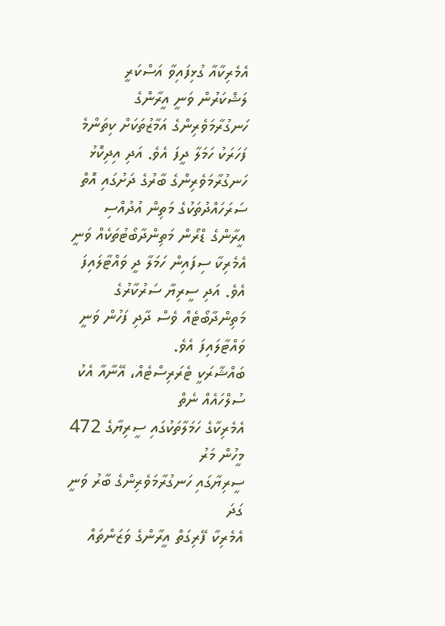އެމެރިކާއާ ގުޅިފައިވާ އަސްކަރީ ލަޝްކަރުން ވަނީ އީރާންގެ ހަނގުރާމަވެރިންގެ އަމާޒުތަކަށް ކިތަންމެ ފަހަރަކު ހަމަލާ ދީފަ އެވެ. އަދި އިދިކޮޅު ހަނގުރާމަވެރިންގެ ބާރުގެ ދަށުގައި އޮތް ސަރަހައްދުތަކުގެ މަތިން އުދުއްސި އީރާންގެ ޑްރޯން މަތިންދާބޯޓުތަކެއް ވަނީ އެމެރިކާ ސިފައިން ހަމަލާ ދީ ވައްޓާލައިފަ އެވެ. އަދި ސީރިޔާ ސަރުކާރުގެ މަތިންދާބޯޓެއް ވެސް ދާދި ފަހުން ވަނީ ވައްޓާލައިފަ އެވެ.
ބައްޝާރަކީ ޓެރަރިސްޓެއް، އޭނާއާ އެކު ސުލްހައެއް ނެތް
އެމެރިކާގެ ހަމަލާތަކުގައި ސީރިޔާގެ 472 މީހުން މަރު
ސީރިޔާގައި ހަނގުރާމަވެރިންގެ ބާރު ވަނީ ގަދަ
އެމެރިކާ ފޭރިގަތް އީރާންގެ ވަޒަންތައް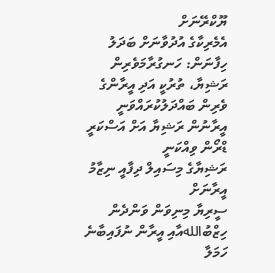ޔޫކްރޭނަށް
އެމެރިކާގެ އުދުވާނަށް ބަދަލު ހިފާނަން: ހަނގުރާމަވެރިން
ރަޝިޔާ، ތުރުކީ އަދި އީރާންގެ ވެރިން ބައްދަލުކުރައްވަނީ
އީރާނުން ރަޝިޔާ އަށް އަސްކަރީ ޑްރޯން ވިއްކަނީ
ރަޝިޔާގެ މިސައިލް ދިފާއީ ނިޒާމު އީރާނަށް
ސީރިޔާ މިނިވަން ވަންދެން ހިޒްބުاللهއާއި އީރާން ނުފައިބާނެ
ހަމަލާ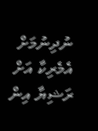ނުދިނުމަށް އެމެރިކާ އަށް ރަޝިޔާ އިން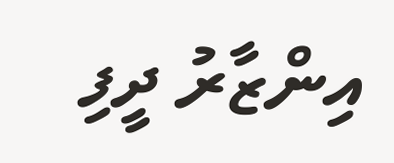އިންޒާރު ދީފި